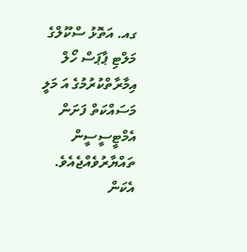ގއ. އަތޮޅު ސްކޫލްގެ މަލްޓި ޕާޕަސް ހޯލް އިމާރާތްކުރުމުގެ އަ މަލީ މަސައްކަތް ފަށަން އެމްޓީސީސީން ތައްޔާރުވެއްޖެއެވެ.
އެކަން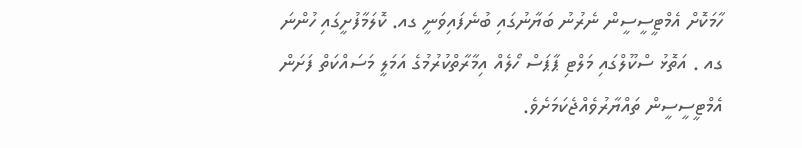ހާމަކޮށް އެމްޓީސީސީން ނެރުނު ބަޔާނުގައި ބުނެފައިވަނީ ގއ. ކޮލަމާފުށީގައި ހުންނަ ގއ . އަތޮޅު ސްކޫލްގައި މަލްޓި ޕާޕަސް ހޯލެއް އިމާރާތްކުރުމުގެ އަމަލީ މަސައްކަތް ފަށަން އެމްޓީސީސީން ތައްޔާރުވެއްޖެކަމަށެވެ.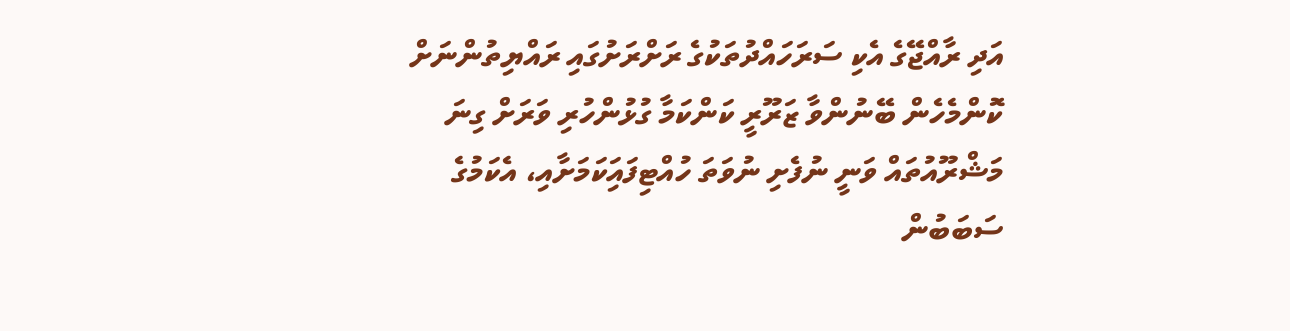އަދި ރާއްޖޭގެ އެކި ސަރަހައްދުތަކުގެ ރަށްރަށުގައި ރައްޔިތުންނަށް ކޮންމެހެން ބޭނުންވާ ޒަރޫރީ ކަންކަމާ ގުޅުންހުރި ވަރަށް ގިނަ މަޝްރޫއުތައް ވަނީ ނުފެށި ނުވަތަ ހުއްޓިފައިަކަމަށާއި، އެކަމުގެ ސަބަބުން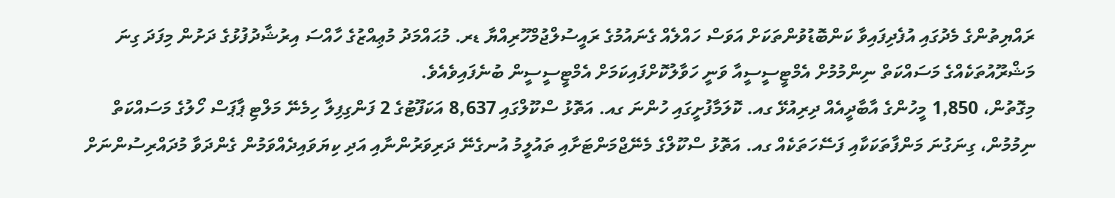ރައްޔިތުންގެ މެދުގައި އުފެދިފައިވާ ކަންބޮޑުވުންތަކަށް އަވަސް ހައްލެއް ގެނައުމުގެ ރައީސުލްޖުމްހޫރިއްޔާ ޑރ. މުޙައްމަދު މުޢިއްޒުގެ ހާއްސަ އިރުޝާދުފުޅުގެ ދަށުން މިފަދަ ގިނަ މަޝްރޫއުތަކެއްގެ މަސައްކަތް ނިންމުމުށް އެމްޓީސީސީއާ ވަނީ ހަވާލުކޮށްފައިކަމަށް އެމްޓީސީސީން ބުނެފައިވެއެވެ.
މިގޮތުން، 1,850 މީހުންގެ އާބާދީއެއް ދިރިއުޅޭ ގއ. ކޮލަމާފުށީގައި ހުންނަ ގއ. އަތޮޅު ސްކޫލްގައި 8,637 އަކަފޫޓުގެ 2 ފަންގިފިލާ ހިމެނޭ މަލްޓި ޕާޕަސް ހޯލުގެ މަސައްކަތް ނިމުމުން، ގިނަގުނަ މަންފާތަކަކާއި ފަސޭހަތަކެއް ގއ. އަތޮޅު ސްކޫލްގެ މެނޭޖްމަންޓަށާއި ތައުލީމު އުނގެނޭ ދަރިވަރުންނާއި އަދި ކިޔަވައިދެއްވަމުން ގެންދަވާ މުދައްރިސުންނަށް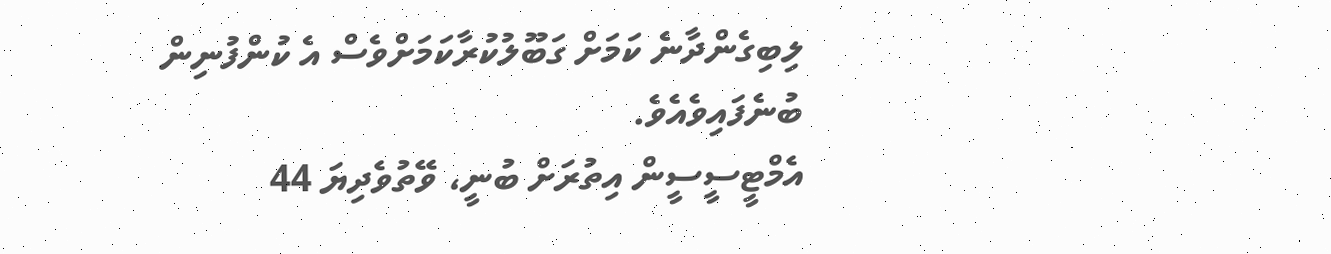ލިބިގެންދާނެ ކަމަށް ގަބޫލުކުރާކަމަށްވެސް އެ ކުންފުނިން ބުނެފައިވެއެވެ.
އެމްޓީސީސީން އިތުރަށް ބުނީ، ވޭތުވެދިޔަ 44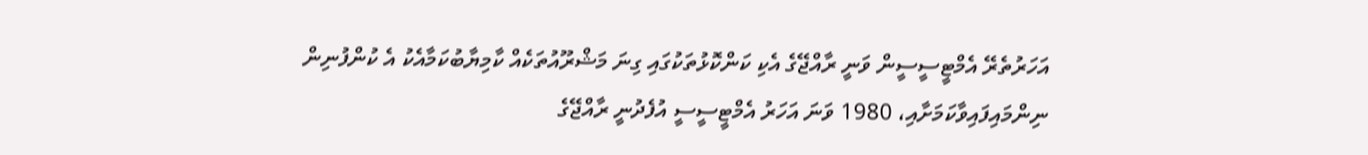އަހަރުތެރޭ އެމްޓީސީސީން ވަނީ ރާއްޖޭގެ އެކި ކަންކޮޅުތަކުގައި ގިނަ މަޝްރޫއުތަކެއް ކާމިޔާބުކަމާއެކު އެ ކުންފުނިން ނިންމައިފައިވާކަމަށާއި، 1980 ވަނަ އަހަރު އެމްޓީސީސީ އުފެދުނީ ރާއްޖޭގެ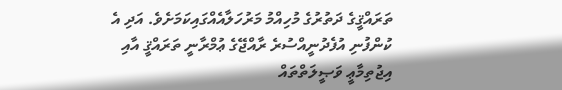ތަރައްޤީގެ ދަތުރުގެ މުހިއްމު މަރުހަލާއެއްގައިކަމަށެވެ. އަދި އެ ކުންފުނި އުފެދުނީއްސުރެ ރާއްޖޭގެ ޢުމްރާނީ ތަރައްޤީ އާއި އިޖުތިމާޢީ ވަޞީލަތްތައް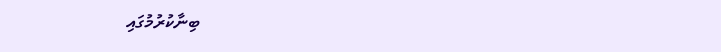ބިނާކުރުމުގައި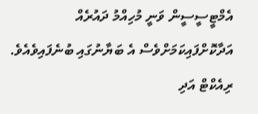އެމްޓީސީސީން ވަނީ މުހިއްމު ދައުރެއް އަދާކޮށްފައިކަމަށްވެސް އެ ބަޔާނުގައި ބުނެފައިވެއެވެ.
ރިއެކްޓް އަދި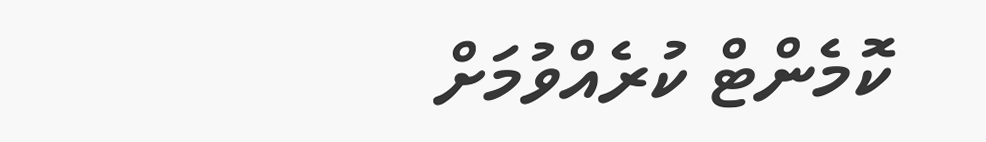ކޮމެންޓް ކުރެއްވުމަށް